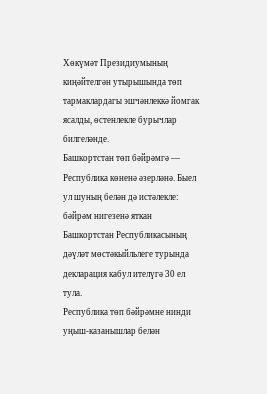Хөкүмәт Президиумының киңәйтелгән утырышында төп тармаклардагы эшчәнлеккә йомгак ясалды, өстенлекле бурычлар билгеләнде.
Башкортстан төп бәйрәмгә — Республика көненә әзерләнә. Быел ул шуның белән дә истәлекле: бәйрәм нигезенә яткан Башкортстан Республикасының дәүләт мөстәкыйльлеге турында декларация кабул ителүгә 30 ел тула.
Республика төп бәйрәмне нинди уңыш-казанышлар белән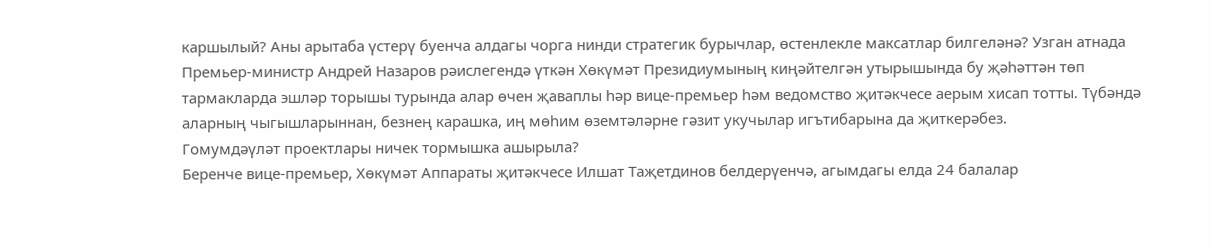каршылый? Аны арытаба үстерү буенча алдагы чорга нинди стратегик бурычлар, өстенлекле максатлар билгеләнә? Узган атнада Премьер-министр Андрей Назаров рәислегендә үткән Хөкүмәт Президиумының киңәйтелгән утырышында бу җәһәттән төп тармакларда эшләр торышы турында алар өчен җаваплы һәр вице-премьер һәм ведомство җитәкчесе аерым хисап тотты. Түбәндә аларның чыгышларыннан, безнең карашка, иң мөһим өземтәләрне гәзит укучылар игътибарына да җиткерәбез.
Гомумдәүләт проектлары ничек тормышка ашырыла?
Беренче вице-премьер, Хөкүмәт Аппараты җитәкчесе Илшат Таҗетдинов белдерүенчә, агымдагы елда 24 балалар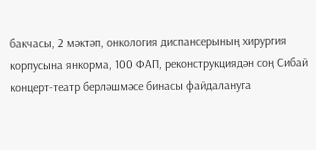бакчасы, 2 мәктәп, онкология диспансерының хирургия корпусына янкорма, 100 ФАП, реконструкциядән соң Сибай концерт-театр берләшмәсе бинасы файдалануга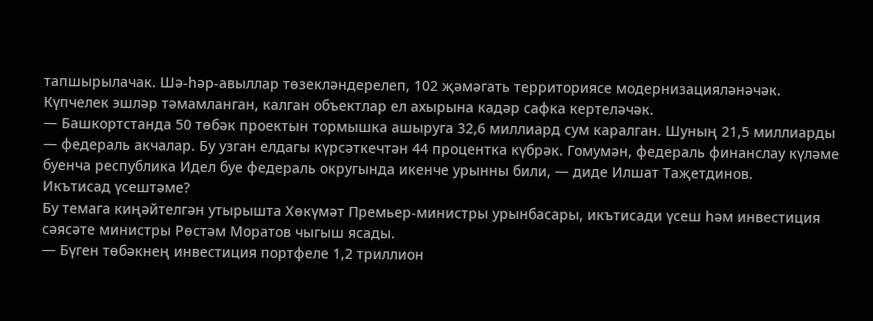тапшырылачак. Шә-һәр-авыллар төзекләндерелеп, 102 җәмәгать территориясе модернизацияләнәчәк. Күпчелек эшләр тәмамланган, калган объектлар ел ахырына кадәр сафка кертеләчәк.
— Башкортстанда 50 төбәк проектын тормышка ашыруга 32,6 миллиард сум каралган. Шуның 21,5 миллиарды — федераль акчалар. Бу узган елдагы күрсәткечтән 44 процентка күбрәк. Гомумән, федераль финанслау күләме буенча республика Идел буе федераль округында икенче урынны били, — диде Илшат Таҗетдинов.
Икътисад үсештәме?
Бу темага киңәйтелгән утырышта Хөкүмәт Премьер-министры урынбасары, икътисади үсеш һәм инвестиция сәясәте министры Рөстәм Моратов чыгыш ясады.
— Бүген төбәкнең инвестиция портфеле 1,2 триллион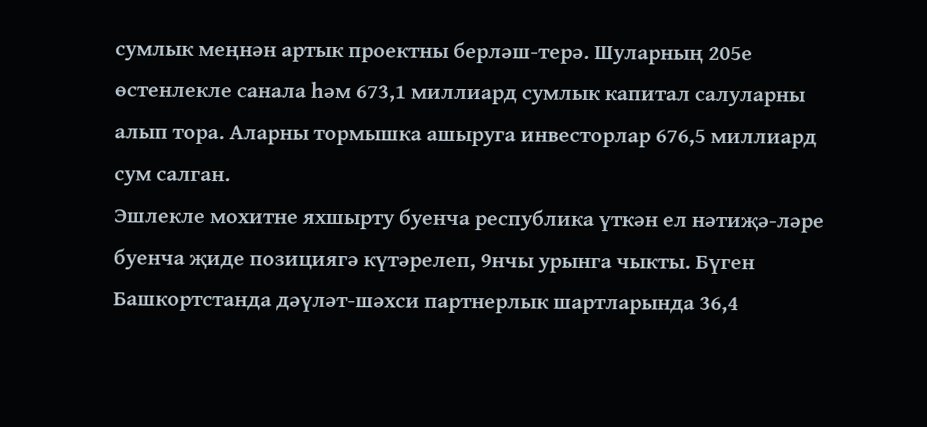сумлык меңнән артык проектны берләш-терә. Шуларның 205е өстенлекле санала һәм 673,1 миллиард сумлык капитал салуларны алып тора. Аларны тормышка ашыруга инвесторлар 676,5 миллиард сум салган.
Эшлекле мохитне яхшырту буенча республика үткән ел нәтиҗә-ләре буенча җиде позициягә күтәрелеп, 9нчы урынга чыкты. Бүген Башкортстанда дәүләт-шәхси партнерлык шартларында 36,4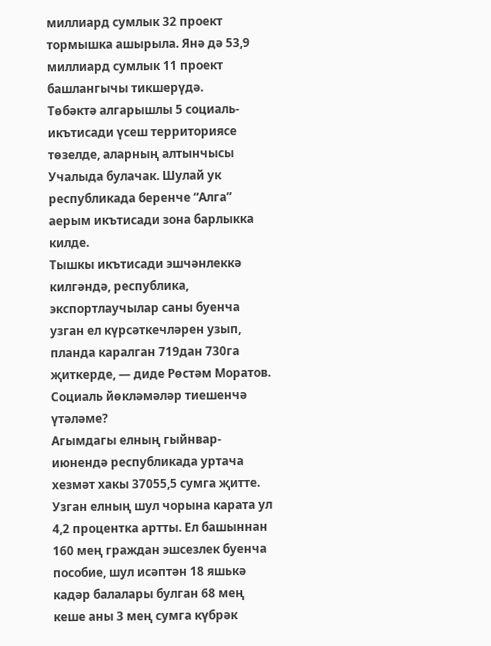миллиард сумлык 32 проект тормышка ашырыла. Янә дә 53,9 миллиард сумлык 11 проект башлангычы тикшерүдә.
Төбәктә алгарышлы 5 социаль-икътисади үсеш территориясе төзелде, аларның алтынчысы Учалыда булачак. Шулай ук республикада беренче “Алга” аерым икътисади зона барлыкка килде.
Тышкы икътисади эшчәнлеккә килгәндә, республика, экспортлаучылар саны буенча узган ел күрсәткечләрен узып, планда каралган 719дан 730га җиткерде, — диде Рөстәм Моратов.
Социаль йөкләмәләр тиешенчә үтәләме?
Агымдагы елның гыйнвар-июнендә республикада уртача хезмәт хакы 37055,5 сумга җитте. Узган елның шул чорына карата ул 4,2 процентка артты. Ел башыннан 160 мең граждан эшсезлек буенча пособие, шул исәптән 18 яшькә кадәр балалары булган 68 мең кеше аны 3 мең сумга күбрәк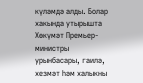күләмдә алды. Болар хакында утырышта Хөкүмәт Премьер-министры урынбасары, гаилә, хезмәт һәм халыкны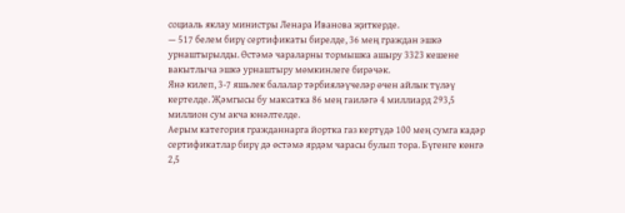социаль яклау министры Ленара Иванова җиткерде.
— 517 белем бирү сертификаты бирелде, 36 мең граждан эшкә урнаштырылды. Өстәмә чараларны тормышка ашыру 3323 кешене вакытлыча эшкә урнаштыру мөмкинлеге бирәчәк.
Янә килеп, 3-7 яшьлек балалар тәрбияләүчеләр өчен айлык түләү кертелде. Җәмгысы бу максатка 86 мең гаиләгә 4 миллиард 293,5 миллион сум акча юнәлтелде.
Аерым категория гражданнарга йортка газ кертүдә 100 мең сумга кадәр сертификатлар бирү дә өстәмә ярдәм чарасы булып тора. Бүгенге көнгә 2,5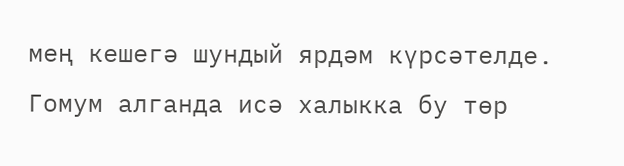мең кешегә шундый ярдәм күрсәтелде. Гомум алганда исә халыкка бу төр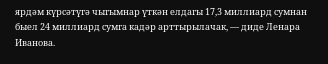ярдәм күрсәтүгә чыгымнар үткән елдагы 17,3 миллиард сумнан быел 24 миллиард сумга кадәр арттырылачак, — диде Ленара Иванова.